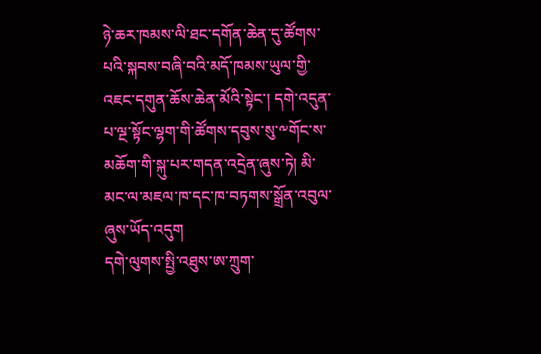ཉེ་ཆར་ཁམས་ལི་ཐང་དགོན་ཆེན་དུ་ཚོགས་པའི་སྐབས་བཞི་བའི་མདོ་ཁམས་ཡུལ་གྱི་འཇང་དགུན་ཆོས་ཆེན་མོའི་སྟེང་། དགེ་འདུན་པ་ལྔ་སྟོང་ལྷག་གི་ཚོགས་དབུས་སུ་༸གོང་ས་མཆོག་གི་སྐུ་པར་གདན་འདྲེན་ཞུས་ཏེ། མི་མང་ལ་མཇལ་ཁ་དང་ཁ་བཏགས་སྒྲོན་འབུལ་ཞུས་ཡོད་འདུག
དགེ་ལུགས་སྤྱི་འཐུས་ཨ་ཀྲུག་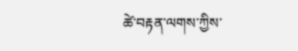ཚེ་བརྟན་ལགས་ཀྱིས་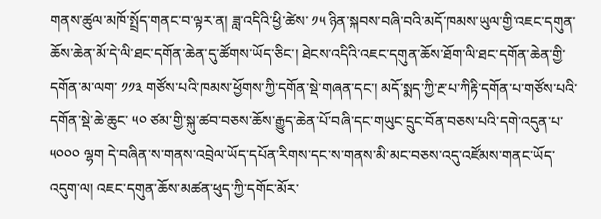གནས་ཚུལ་མཁོ་སྤྲོད་གནང་བ་ལྟར་ན། ཟླ་འདིའི་ཕྱི་ཚེས་ ༡༥ ཉིན་སྐབས་བཞི་བའི་མདོ་ཁམས་ཡུལ་གྱི་འཇང་དགུན་ཆོས་ཆེན་མོ་དེ་ལི་ཐང་དགོན་ཆེན་དུ་ཚོགས་ཡོད་ཅིང་། ཐེངས་འདིའི་འཇང་དགུན་ཆོས་ཐོག་ལི་ཐང་དགོན་ཆེན་གྱི་དགོན་མ་ལག་ ༡༡༣ གཙོས་པའི་ཁམས་ཕྱོགས་ཀྱི་དགོན་སྡེ་གཞན་དང་། མདོ་སྨད་ཀྱི་རྔ་པ་ཀིརྟི་དགོན་པ་གཙོས་པའི་དགོན་སྡེ་ཆེ་ཆུང་ ༥༠ ཙམ་གྱི་སྐུ་ཚབ་བཅས་ཆོས་རྒྱུད་ཆེན་པོ་བཞི་དང་གཡུང་དྲུང་བོན་བཅས་པའི་དགེ་འདུན་པ་ ༥༠༠༠ ལྷག དེ་བཞིན་ས་གནས་འབྲེལ་ཡོད་དཔོན་རིགས་དང་ས་གནས་མི་མང་བཅས་འདུ་འཛོམས་གནང་ཡོད་འདུག་ལ། འཇང་དགུན་ཆོས་མཚན་ཕུད་ཀྱི་དགོང་མོར་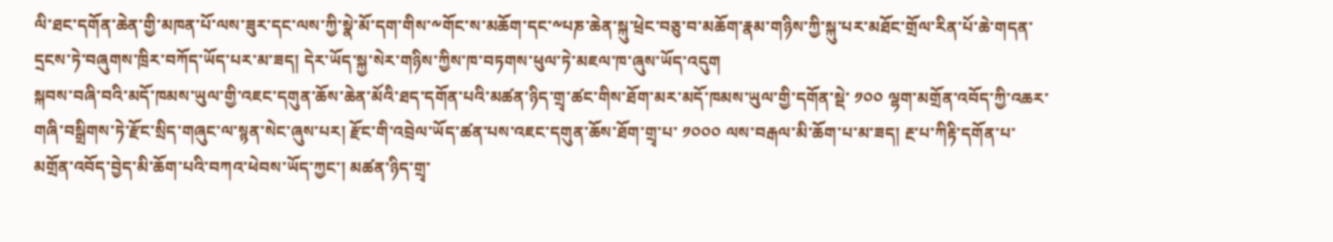ལི་ཐང་དགོན་ཆེན་གྱི་མཁན་པོ་ལས་ཟུར་དང་ལས་ཀྱི་སྣེ་མོ་དག་གིས་༸གོང་ས་མཆོག་དང་༸པཎ་ཆེན་སྐུ་ཕྲེང་བཅུ་བ་མཆོག་རྣམ་གཉིས་ཀྱི་སྐུ་པར་མཐོང་གྲོལ་རིན་པོ་ཆེ་གདན་དྲངས་ཏེ་བཞུགས་ཁྲིར་བཀོད་ཡོད་པར་མ་ཟད། དེར་ཡོད་སྐྱ་སེར་གཉིས་ཀྱིས་ཁ་བཏགས་ཕུལ་ཏེ་མཇལ་ཁ་ཞུས་ཡོད་འདུག
སྐབས་བཞི་བའི་མདོ་ཁམས་ཡུལ་གྱི་འཇང་དགུན་ཆོས་ཆེན་མོའི་ཐད་དགོན་པའི་མཚན་ཉིད་གྲྭ་ཚང་གིས་ཐོག་མར་མདོ་ཁམས་ཡུལ་གྱི་དགོན་སྡེ་ ༡༠༠ ལྷག་མགྲོན་འབོད་ཀྱི་འཆར་གཞི་བསྒྲིགས་ཏེ་རྫོང་སྲིད་གཞུང་ལ་སྙན་སེང་ཞུས་པར། རྫོང་གི་འབྲེལ་ཡོད་ཚན་པས་འཇང་དགུན་ཆོས་ཐོག་གྲྭ་པ་ ༡༠༠༠ ལས་བརྒལ་མི་ཆོག་པ་མ་ཟད། རྔ་པ་ཀིརྟི་དགོན་པ་མགྲོན་འབོད་བྱེད་མི་ཆོག་པའི་བཀའ་ཕེབས་ཡོད་ཀྱང་། མཚན་ཉིད་གྲྭ་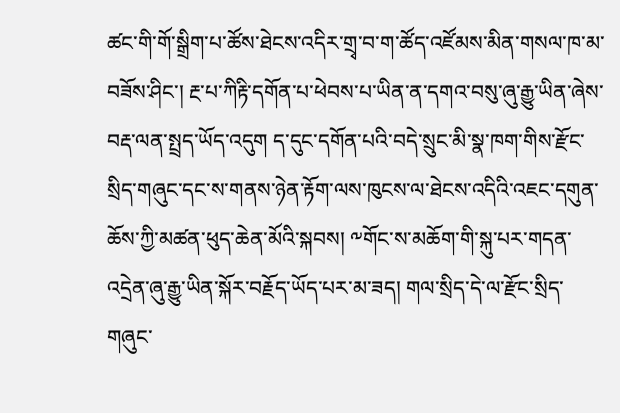ཚང་གི་གོ་སྒྲིག་པ་ཚོས་ཐེངས་འདིར་གྲྭ་བ་ག་ཚོད་འཛོམས་མིན་གསལ་ཁ་མ་བཟོས་ཤིང་། རྔ་པ་ཀིརྟི་དགོན་པ་ཕེབས་པ་ཡིན་ན་དགའ་བསུ་ཞུ་རྒྱུ་ཡིན་ཞེས་བརྡ་ལན་སྤྲད་ཡོད་འདུག ད་དུང་དགོན་པའི་བདེ་སྲུང་མི་སྣ་ཁག་གིས་རྫོང་སྲིད་གཞུང་དང་ས་གནས་ཉེན་རྟོག་ལས་ཁུངས་ལ་ཐེངས་འདིའི་འཇང་དགུན་ཆོས་ཀྱི་མཚན་ཕུད་ཆེན་མོའི་སྐབས། ༸གོང་ས་མཆོག་གི་སྐུ་པར་གདན་འདྲེན་ཞུ་རྒྱུ་ཡིན་སྐོར་བརྗོད་ཡོད་པར་མ་ཟད། གལ་སྲིད་དེ་ལ་རྫོང་སྲིད་གཞུང་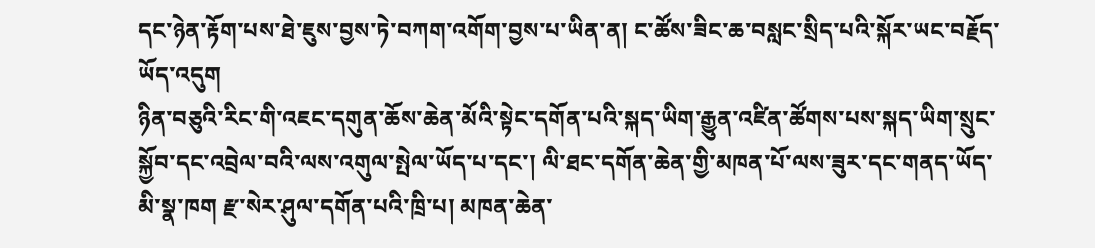དང་ཉེན་རྟོག་པས་ཐེ་ཇུས་བྱས་ཏེ་བཀག་འགོག་བྱས་པ་ཡིན་ན། ང་ཚོས་ཟིང་ཆ་བསླང་སྲིད་པའི་སྐོར་ཡང་བརྗོད་ཡོད་འདུག
ཉིན་བཅུའི་རིང་གི་འཇང་དགུན་ཆོས་ཆེན་མོའི་སྟེང་དགོན་པའི་སྐད་ཡིག་རྒྱུན་འཛིན་ཚོགས་པས་སྐད་ཡིག་སྲུང་སྐྱོབ་དང་འབྲེལ་བའི་ལས་འགུལ་སྤེལ་ཡོད་པ་དང་། ལི་ཐང་དགོན་ཆེན་གྱི་མཁན་པོ་ལས་ཟུར་དང་གནད་ཡོད་མི་སྣ་ཁག རྫ་སེར་ཤུལ་དགོན་པའི་ཁྲི་པ། མཁན་ཆེན་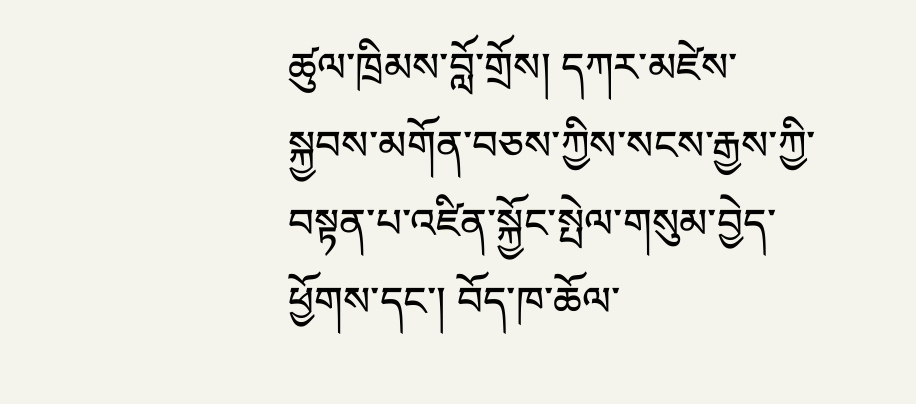ཚུལ་ཁྲིམས་བློ་གྲོས། དཀར་མཛེས་སྐྱབས་མགོན་བཅས་ཀྱིས་སངས་རྒྱས་ཀྱི་བསྟན་པ་འཛིན་སྐྱོང་སྤེལ་གསུམ་བྱེད་ཕྱོགས་དང་། བོད་ཁ་ཆོལ་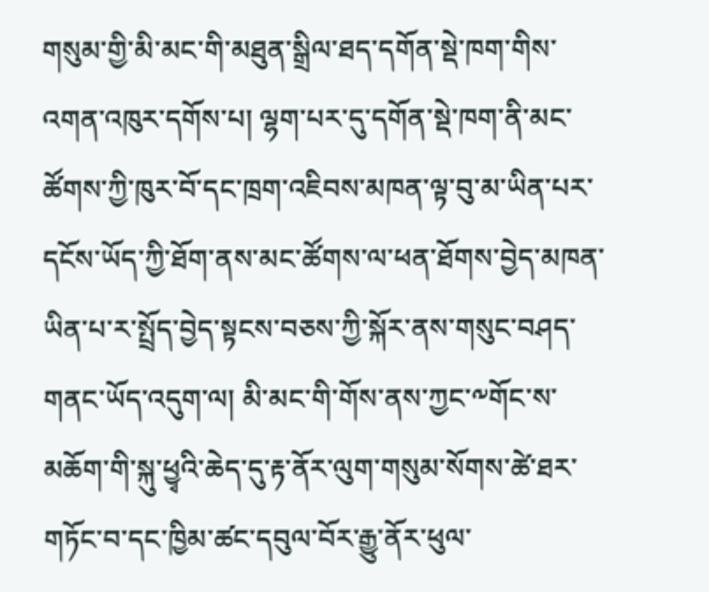གསུམ་གྱི་མི་མང་གི་མཐུན་སྒྲིལ་ཐད་དགོན་སྡེ་ཁག་གིས་འགན་འཁུར་དགོས་པ། ལྷག་པར་དུ་དགོན་སྡེ་ཁག་ནི་མང་ཚོགས་ཀྱི་ཁུར་བོ་དང་ཁྲག་འཇིབས་མཁན་ལྟ་བུ་མ་ཡིན་པར་དངོས་ཡོད་ཀྱི་ཐོག་ནས་མང་ཚོགས་ལ་ཕན་ཐོགས་བྱེད་མཁན་ཡིན་པ་ར་སྤྲོད་བྱེད་སྟངས་བཅས་ཀྱི་སྐོར་ནས་གསུང་བཤད་གནང་ཡོད་འདུག་ལ། མི་མང་གི་གོས་ནས་ཀྱང་༸གོང་ས་མཆོག་གི་སྐུ་ཕྱྭའི་ཆེད་དུ་རྟ་ནོར་ལུག་གསུམ་སོགས་ཚེ་ཐར་གཏོང་བ་དང་ཁྱིམ་ཚང་དབུལ་བོར་རྒྱུ་ནོར་ཕུལ་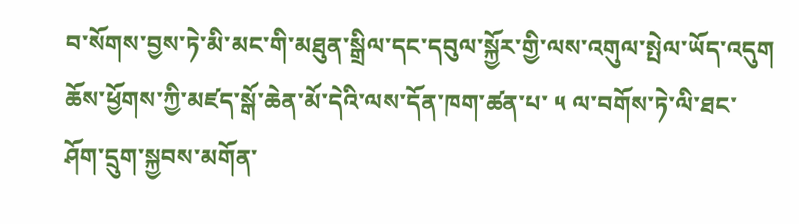བ་སོགས་བྱས་ཏེ་མི་མང་གི་མཐུན་སྒྲིལ་དང་དབུལ་སྐྱོར་གྱི་ལས་འགུལ་སྤེལ་ཡོད་འདུག
ཆོས་ཕྱོགས་ཀྱི་མཛད་སྒོ་ཆེན་མོ་དེའི་ལས་དོན་ཁག་ཚན་པ་ ༥ ལ་བགོས་ཏེ་ལི་ཐང་ཤོག་དྲུག་སྐྱབས་མགོན་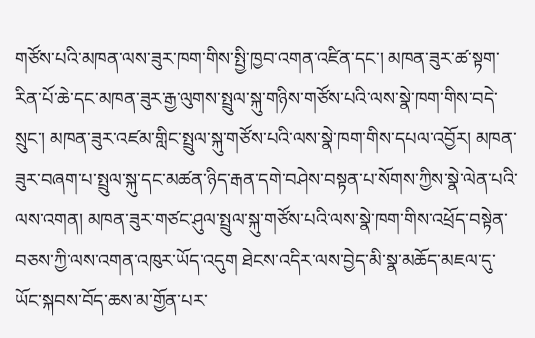གཙོས་པའི་མཁན་ལས་ཟུར་ཁག་གིས་སྤྱི་ཁྱབ་འགན་འཛིན་དང་། མཁན་ཟུར་ཚ་སྟག་རིན་པོ་ཆེ་དང་མཁན་ཟུར་རྒྱ་ལུགས་སྤྲུལ་སྐུ་གཉིས་གཙོས་པའི་ལས་སྣེ་ཁག་གིས་བདེ་སྲུང་། མཁན་ཟུར་འཛམ་གླིང་སྤྲུལ་སྐུ་གཙོས་པའི་ལས་སྣེ་ཁག་གིས་དཔལ་འབྱོར། མཁན་ཟུར་བཞག་པ་སྤྲུལ་སྐུ་དང་མཚན་ཉིད་རྒན་དགེ་བཤེས་བསྟན་པ་སོགས་ཀྱིས་སྣེ་ལེན་པའི་ལས་འགན། མཁན་ཟུར་གཙང་ཤུལ་སྤྲུལ་སྐུ་གཙོས་པའི་ལས་སྣེ་ཁག་གིས་འཕྲོད་བསྟེན་བཅས་ཀྱི་ལས་འགན་འཁུར་ཡོད་འདུག ཐེངས་འདིར་ལས་བྱེད་མི་སྣ་མཆོད་མཇལ་དུ་ཡོང་སྐབས་བོད་ཆས་མ་གྱོན་པར་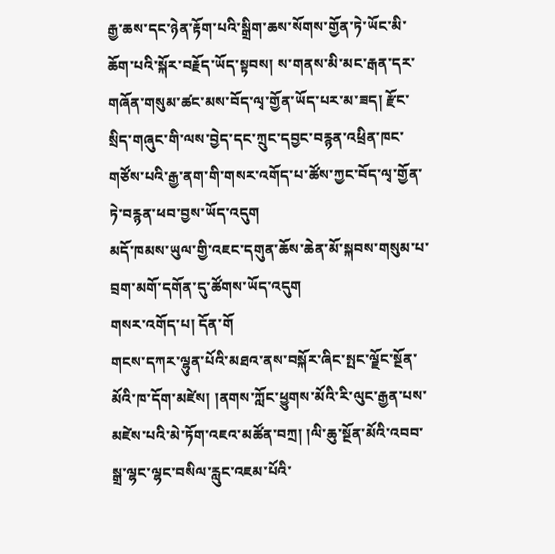རྒྱ་ཆས་དང་ཉེན་རྟོག་པའི་སྒྲིག་ཆས་སོགས་གྱོན་ཏེ་ཡོང་མི་ཆོག་པའི་སྐོར་བརྗོད་ཡོད་སྟབས། ས་གནས་མི་མང་རྒན་དར་གཞོན་གསུམ་ཚང་མས་བོད་ལྭ་གྱོན་ཡོད་པར་མ་ཟད། རྫོང་སྲིད་གཞུང་གི་ལས་བྱེད་དང་ཀྲུང་དབྱང་བརྙན་འཕྲིན་ཁང་གཙོས་པའི་རྒྱ་ནག་གི་གསར་འགོད་པ་ཚོས་ཀྱང་བོད་ལྭ་གྱོན་ཏེ་བརྙན་ཕབ་བྱས་ཡོད་འདུག
མདོ་ཁམས་ཡུལ་གྱི་འཇང་དགུན་ཆོས་ཆེན་མོ་སྐབས་གསུམ་པ་བྲག་མགོ་དགོན་དུ་ཚོགས་ཡོད་འདུག
གསར་འགོད་པ། དོན་གོ
གངས་དཀར་ལྷུན་པོའི་མཐའ་ནས་བསྐོར་ཞིང་སྤང་ལྗོང་སྔོན་མོའི་ཁ་དོག་མཛེས། །ནགས་ཀློང་ཕྱུགས་མོའི་རི་ལུང་རྒྱན་པས་མཛེས་པའི་མེ་ཏོག་འཇའ་མཚོན་བཀྲ། །ལི་ཆུ་སྔོན་མོའི་འབབ་སྒྲ་ལྷང་ལྷང་བསིལ་རླུང་འཇམ་པོའི་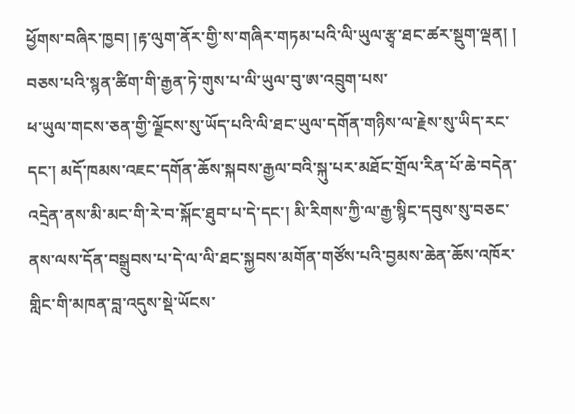ཕྱོགས་བཞིར་ཁྱབ། །རྟ་ལུག་ནོར་གྱི་ས་གཞིར་གཏམ་པའི་ལི་ཡུལ་རྩྭ་ཐང་ཚར་སྡུག་ལྡན། ། བཅས་པའི་སྙན་ཚིག་གི་རྒྱན་ཏེ་གུས་པ་ལི་ཡུལ་བུ་ཨ་འབྲུག་པས་
ཕ་ཡུལ་གངས་ཅན་གྱི་ལྗོངས་སུ་ཡོད་པའི་ལི་ཐང་ཡུལ་དགོན་གཉིས་ལ་རྗེས་སུ་ཡིད་རང་དང་། མདོ་ཁམས་འཇང་དགོན་ཆོས་སྐབས་རྒྱལ་བའི་སྐུ་པར་མཐོང་གྲོལ་རིན་པོ་ཆེ་བདེན་འདྲེན་ནས་མི་མང་གི་རེ་བ་སྐོང་ཐུབ་པ་དེ་དང་། མི་རིགས་ཀྱི་ལ་རྒྱ་སྙིང་དབུས་སུ་བཅང་ནས་ལས་དོན་བསྒྲུབས་པ་དེ་ལ་ལི་ཐང་སྐྱབས་མགོན་གཙོས་པའི་བྱམས་ཆེན་ཆོས་འཁོར་གླིང་གི་མཁན་བླ་འདུས་སྡེ་ཡོངས་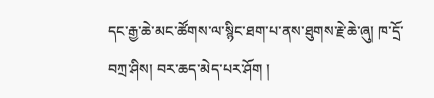དང་རྒྱ་ཆེ་མང་ཚོགས་ལ་སྙིང་ཐག་པ་ནས་ཐུགས་རྗེ་ཆེ་ཞུ། ཁ་དྲོ་བཀྲ་ཤིས། བར་ཆད་མེད་པར་ཤོག །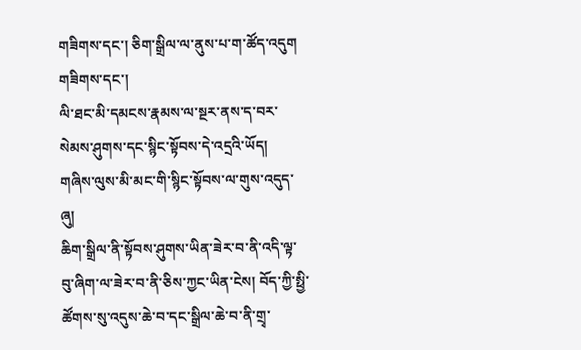གཟིགས་དང་། ཅིག་སྒྲིལ་ལ་ནུས་པ་ག་ཚོད་འདུག གཟིགས་དང་།
ལི་ཐང་མི་དམངས་རྣམས་ལ་སྔར་ནས་ད་བར་སེམས་ཤུགས་དང་སྙིང་སྟོབས་དེ་འདྲའི་ཡོད།
གཞིས་ལུས་མི་མང་གི་སྙིང་སྟོབས་ལ་གུས་འདུད་ཞུ།
ཆིག་སྒྲིལ་ནི་སྟོབས་ཤུགས་ཡིན་ཟེར་བ་ནི་འདི་ལྟ་བུ་ཞིག་ལ་ཟེར་བ་ནི་ཅིས་ཀྱང་ཡིན་ངེས། བོད་ཀྱི་སྥྱི་ཚོགས་སུ་འདུས་ཆེ་བ་དང་སྒྲིལ་ཆེ་བ་ནི་གྲྭ་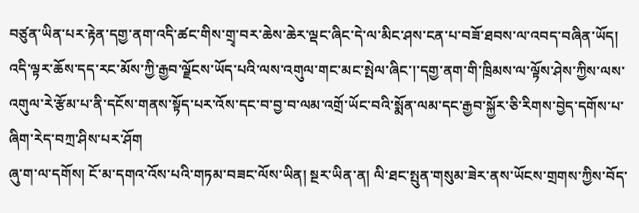བཙུན་ཡིན་པར་རྟེན་དགྱ་ནག་འདི་ཚང་གིས་གྲྭ་བར་ཆེས་ཆེར་ལྡང་ཞིང་དེ་ལ་མིང་ཤས་ངན་པ་བཟོ་ཐབས་ལ་འབད་བཞིན་ཡོད། འདི་ལྟར་ཆོས་དད་རང་མོས་ཀྱི་རྒྱབ་ལྗོངས་ཡོད་པའི་ལས་འགུལ་གང་མང་སྤེལ་ཞིང་།་དགྱ་ནག་གི་ཁྲིམས་ལ་ལྟོས་ཤེས་ཀྱིས་ལས་འགུལ་རེ་རྩོམ་པ་ནི་དངོས་གནས་སྟོད་པར་འོས་དང་བ་བྱ་བ་ལམ་འགྲོ་ཡོང་བའི་སྨོན་ལམ་དང་རྒྱབ་སྐྱོར་ཅི་རིགས་བྱེད་དགོས་པ་ཞིག་རེད་བཀྲ་ཤིས་པར་ཤོག
ཞུ་ག་ལ་དགོས། ངོ་མ་དགའ་འོས་པའི་གཏམ་བཟང་ལོས་ཡིན། སྔར་ཡིན་ན། ལི་ཐང་སྤུན་གསུམ་ཟེར་ནས་ཡོངས་གྲགས་ཀྱིས་བོད་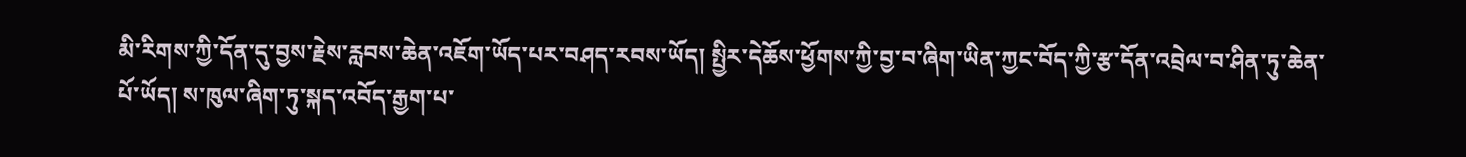མི་རིགས་ཀྱི་དོན་དུ་བྱས་རྗེས་རླབས་ཆེན་འཇོག་ཡོད་པར་བཤད་རབས་ཡོད། སྤྱིར་དེཆོས་ཕྱོགས་ཀྱི་བྱ་བ་ཞིག་ཡིན་ཀྱང་བོད་ཀྱི་རྩ་དོན་འབྲེལ་བ་ཤིན་ཏུ་ཆེན་པོ་ཡོད། ས་ཁུལ་ཞིག་ཏུ་སྐད་འབོད་རྒྱག་པ་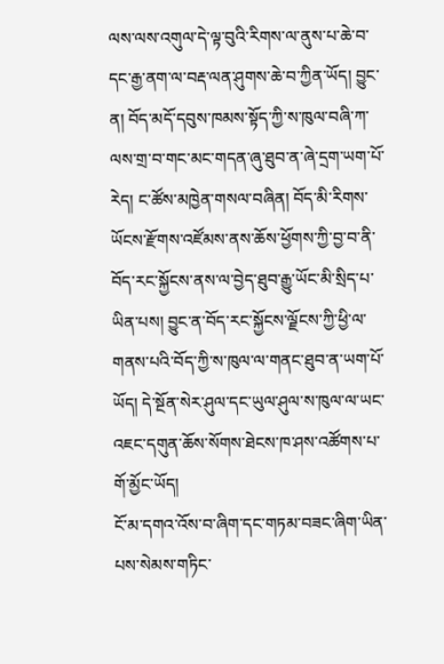ལས་ལས་འགུལ་དེ་ལྟ་བུའི་རིགས་ལ་ནུས་པ་ཆེ་བ་དང་རྒྱ་ནག་ལ་བརྡ་ལན་ཤུགས་ཆེ་བ་ཀྱིན་ཡོད། བྱུང་ན། བོད་མདོ་དབུས་ཁམས་སྟོད་ཀྱི་ས་ཁུལ་བཞི་ཀ་ལས་གྲ་བ་གང་མང་གདན་ཞུ་ཐུབ་ན་ཞེ་དྲག་ཡག་པོ་རེད། ང་ཚོས་མཁྱེན་གསལ་བཞིན། བོད་མི་རིགས་ཡོངས་རྫོགས་འཛོམས་ནས་ཆོས་ཕྱོགས་ཀྱི་བྱ་བ་ནི་བོད་རང་སྐྱོངས་ནས་ལ་བྱེད་ཐུབ་རྒྱུ་ཡོང་མི་སྲིད་པ་ཡིན་པས། བྱུང་ན་བོད་རང་སྐྱོངས་ལྗོངས་ཀྱི་ཕྱི་ལ་གནས་པའི་བོད་ཀྱི་ས་ཁུལ་ལ་གནང་ཐུབ་ན་ཡག་པོ་ཡོད། དེ་སྔོན་སེར་ཤུལ་དང་ཡུལ་ཤུལ་ས་ཁུལ་ལ་ཡང་འཇང་དགུན་ཆོས་སོགས་ཐེངས་ཁ་ཤས་འཚོགས་པ་གོ་མྱོང་ཡོད།
ངོ་མ་དགའ་འོས་བ་ཞིག་དང་གཏམ་བཟང་ཞིག་ཡིན་པས་སེམས་གཏིང་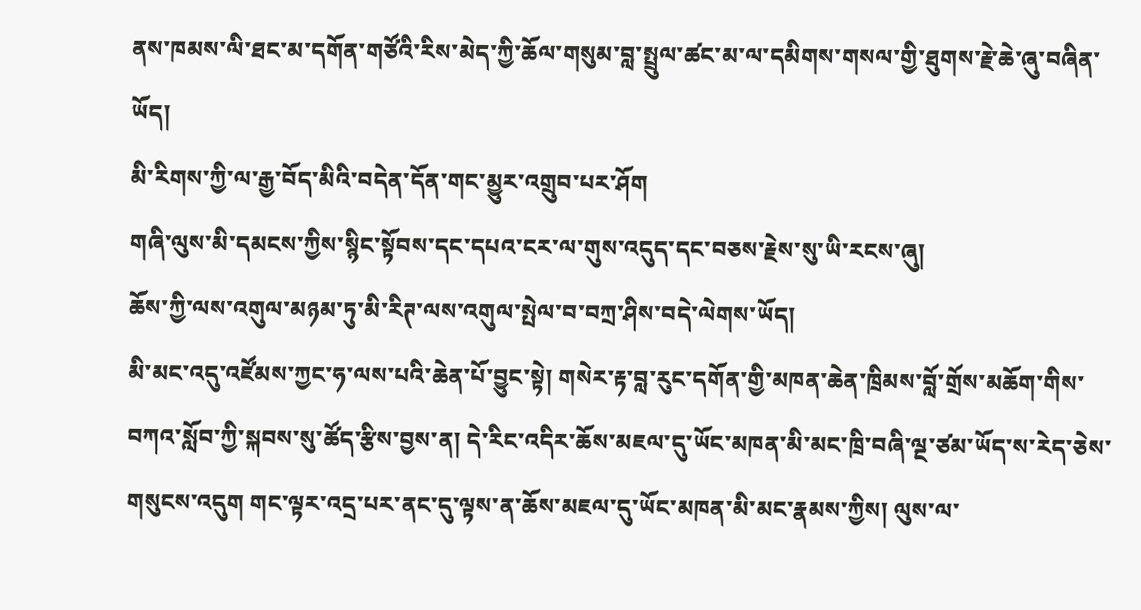ནས་ཁམས་ལི་ཐང་མ་དགོན་གཙོའི་རིས་མེད་ཀྱི་ཆོལ་གསུམ་བླ་སྤྲུལ་ཚང་མ་ལ་དམིགས་གསལ་གྱི་ཐུགས་རྗེ་ཆེ་ཞུ་བཞིན་ཡོད།
མི་རིགས་ཀྱི་ལ་རྒྱ་བོད་མིའི་བདེན་དོན་གང་མྱུར་འགྲུབ་པར་ཤོག
གཞི་ལུས་མི་དམངས་ཀྱིས་སྙིང་སྟོབས་དང་དཔའ་ངར་ལ་གུས་འདུད་དང་བཅས་རྗེས་སུ་ཡི་རངས་ཞུ།
ཆོས་ཀྱི་ལས་འགུལ་མཉམ་ཏུ་མི་རིཊ་ལས་འགུལ་སྤེལ་བ་བཀྲ་ཤིས་བདེ་ལེགས་ཡོད།
མི་མང་འདུ་འཛོམས་ཀྱང་ཧ་ལས་པའི་ཆེན་པོ་བྱུང་སྟེ། གསེར་རྟ་བླ་རུང་དགོན་གྱི་མཁན་ཆེན་ཁྲིམས་བློ་གྲོས་མཆོག་གིས་བཀའ་སློབ་ཀྱི་སྐབས་སུ་ཚོད་རྩིས་བྱས་ན། དེ་རིང་འདིར་ཆོས་མཇལ་དུ་ཡོང་མཁན་མི་མང་ཁྲི་བཞི་ལྔ་ཙམ་ཡོད་ས་རེད་ཅེས་གསུངས་འདུག གང་ལྟར་འདྲ་པར་ནང་དུ་ལྟས་ན་ཆོས་མཇལ་དུ་ཡོང་མཁན་མི་མང་རྣམས་ཀྱིས། ལུས་ལ་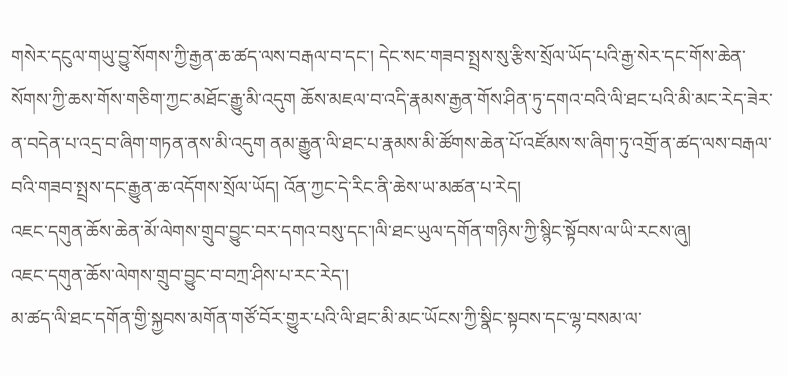གསེར་དངུལ་གཡུ་བྱུ་སོགས་ཀྱི་རྒྱན་ཆ་ཚད་ལས་བརྒལ་བ་དང་། དེང་སང་གཟབ་སྤྲས་སུ་རྩིས་སྲོལ་ཡོད་པའི་རྒྱ་སེར་དང་གོས་ཆེན་སོགས་ཀྱི་ཆས་གོས་གཅིག་ཀྱང་མཐོང་རྒྱུ་མི་འདུག ཆོས་མཇལ་བ་འདི་རྣམས་རྒྱན་གོས་ཤིན་ཏུ་དགའ་བའི་ལི་ཐང་པའི་མི་མང་རེད་ཟེར་ན་བདེན་པ་འདྲ་བ་ཞིག་གཏན་ནས་མི་འདུག ནམ་རྒྱུན་ལི་ཐང་པ་རྣམས་མི་ཚོགས་ཆེན་པོ་འཛོམས་ས་ཞིག་ཏུ་འགྲོ་ན་ཚད་ལས་བརྒལ་བའི་གཟབ་སྤྲས་དང་རྒྱུན་ཆ་འདོགས་སྲོལ་ཡོད། འོན་ཀྱང་དེ་རིང་ནི་ཆེས་ཡ་མཚན་པ་རེད།
འཇང་དགུན་ཆོས་ཆེན་མོ་ལེགས་གྲུབ་བྱུང་བར་དགའ་བསུ་དང་།ལི་ཐང་ཡུལ་དགོན་གཉིས་ཀྱི་སྙིང་སྟོབས་ལ་ཡི་རངས་ཞུ།
འཇང་དགུན་ཆོས་ལེགས་གྲུབ་བྱུང་བ་བཀྲ་ཤིས་པ་རང་རེད་།
མ་ཚད་ལི་ཐང་དགོན་གྱི་སྐྱབས་མགོན་གཙོ་བོར་གྱུར་པའི་ལི་ཐང་མི་མང་ཡོངས་ཀྱི་སྣིང་སྟབས་དང་ལྷ་བསམ་ལ་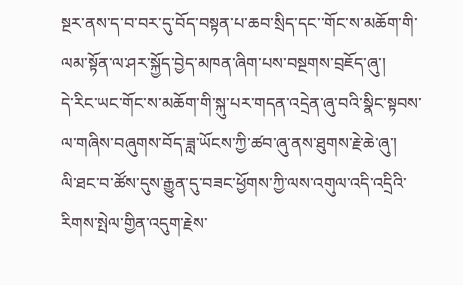སྔར་ནས་ད་བ་བར་དུ་བོད་བསྟན་པ་ཆབ་སྲིད་དང་་གོང་ས་མཆོག་གི་ལམ་སྟོན་ལ་ཤར་སྐྱོད་བྱེད་མཁན་ཞིག་པས་བསྔགས་བྲཇོད་ཞུ་།
དེ་རིང་ཡང་གོང་ས་མཆོག་གི་སྐུ་པར་གདན་འདྲེན་ཞུ་བའི་སྣིང་སྟབས་ལ་གཞིས་བཞུགས་བོད་ཟླ་ཡོངས་ཀྱི་ཚབ་ཞུ་ནས་ཐུགས་རྗེ་ཆེ་ཞུ་།
ལི་ཐང་བ་ཚོས་དུས་རྒྱུན་དུ་བཟང་ཕྱོགས་ཀྱི་ལས་འགུལ་འདི་འདྲིའི་རིགས་སྤེལ་གྱིན་འདུག་རྗེས་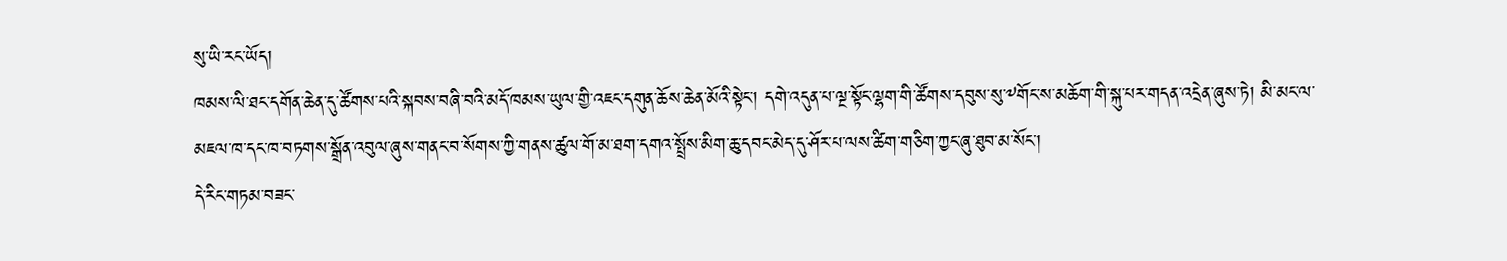སུ་ཡི་རང་ཡོད།
ཁམས་ལི་ཐང་དགོན་ཆེན་དུ་ཚོགས་པའི་སྐབས་བཞི་བའི་མདོ་ཁམས་ཡུལ་གྱི་འཇང་དགུན་ཆོས་ཆེན་མོའི་སྟེང་། དགེ་འདུན་པ་ལྔ་སྟོང་ལྷག་གི་ཚོགས་དབུས་སུ་༸གོང་ས་མཆོག་གི་སྐུ་པར་གདན་འདྲེན་ཞུས་ཏེ། མི་མང་ལ་མཇལ་ཁ་དང་ཁ་བཏགས་སྒྲོན་འབུལ་ཞུས་གནང་བ་སོགས་ཀྱི་གནས་ཚུལ་གོ་མ་ཐག་དགའ་སྤྲོས་མིག་ཆུ་དབང་མེད་དུ་ཤོར་པ་ལས་ཚིག་གཅིག་ཀྱང་ཞུ་ཐུབ་མ་སོང་།
དེ་རིང་གཏམ་བཟང་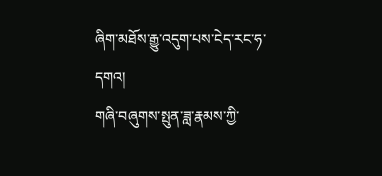ཞིག་མཐོས་རྒྱུ་འདུག་པས་ངེད་རང་ཧ་དགའ།
གཞི་བཞུགས་སྤུན་ཟླ་རྣམས་ཀྱི་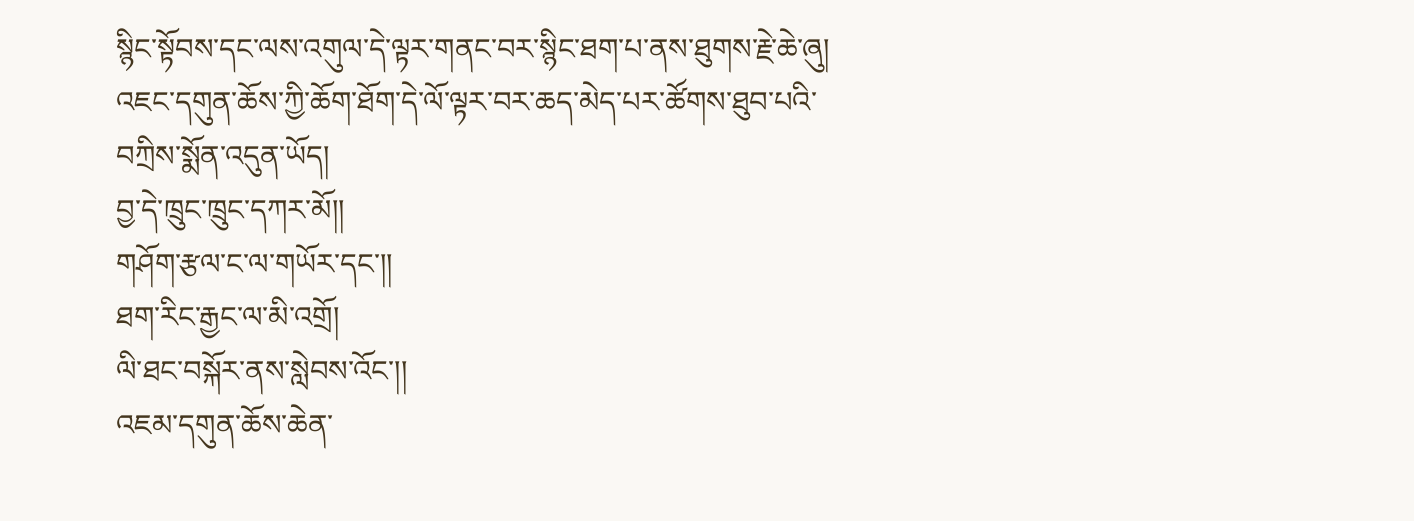སྙིང་སྟོབས་དང་ལས་འགུལ་དེ་ལྟར་གནང་བར་སྙིང་ཐག་པ་ནས་ཐུགས་རྗེ་ཆེ་ཞུ།
འཇང་དགུན་ཆོས་ཀྱི་ཆོག་ཐོག་དེ་ལོ་ལྟར་བར་ཆད་མེད་པར་ཚོགས་ཐུབ་པའི་བཀྲིས་སྨོན་འདུན་ཡོད།
བྱ་དེ་ཁྲུང་ཁྲུང་དཀར་མོ།།
གཤོག་རྩལ་ང་ལ་གཡོར་དང་།།
ཐག་རིང་རྒྱང་ལ་མི་འགྲོ།
ལི་ཐང་བསྐོར་ནས་སླེབས་འོང་།།
འཇམ་དགུན་ཆོས་ཆེན་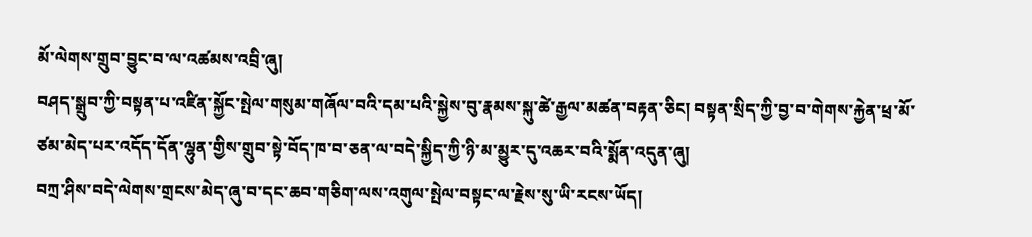མོ་ལེགས་གྲུབ་བྱུང་བ་ལ་འཚམས་འབྲི་ཞུ།
བཤད་སྒྲུབ་ཀྱི་བསྟན་པ་འཛིན་སྐྱོང་སྤེལ་གསུམ་གཞོལ་བའི་དམ་པའི་སྐྱེས་བུ་རྣམས་སྐུ་ཚེ་རྒྱལ་མཚན་བརྟན་ཅིང། བསྟན་སྲིད་ཀྱི་བྱ་བ་གེགས་རྐྱེན་ཕྲ་མོ་ཙམ་མེད་པར་འདོད་དོན་ལྷུན་གྱིས་གྲུབ་སྟེ་བོད་ཁ་བ་ཅན་ལ་བདེ་སྐྱིད་ཀྱི་ཉི་མ་མྱུར་དུ་འཆར་བའི་སྨོན་འདུན་ཞུ།
བཀྲ་ཤིས་བདེ་ལེགས་གྲངས་མེད་ཞུ་བ་དང་ཆབ་གཅིག་ལས་འགུལ་སྤེལ་བསྟང་ལ་རྗེས་སུ་ཡི་རངས་ཡོད།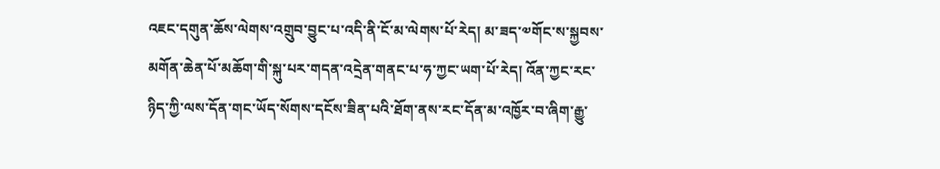འཇང་དགུན་ཆོས་ལེགས་འགྲུབ་བྱུང་པ་འདི་ནི་ངོ་མ་ལེགས་པོ་རེད། མ་ཟད་༧གོང་ས་སྐྱབས་མགོན་ཆེན་པོ་མཆོག་གི་སྐུ་པར་གདན་འདྲེན་གནང་པ་ཧ་ཀྱང་ཡག་པོ་རེད། འོན་ཀྱང་རང་ཉིད་ཀྱི་ལས་དོན་གང་ཡོད་སོགས་དངོས་ཟིན་པའི་ཐོག་ནས་རང་དོན་མ་འཁྱོར་བ་ཞིག་རྒྱུ་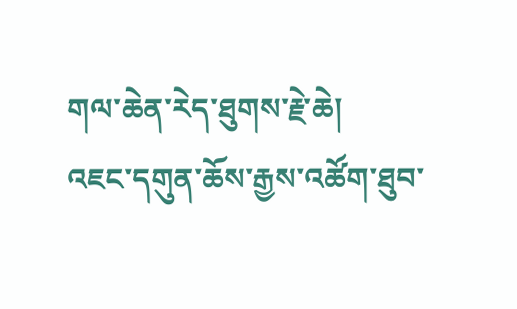གལ་ཆེན་རེད་ཐུགས་རྗེ་ཆེ།
འཇང་དགུན་ཆོས་རྒྱས་འཚོག་ཐུབ་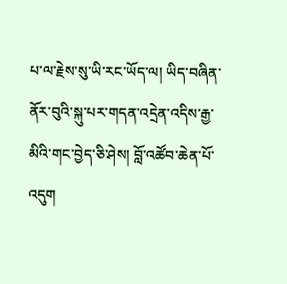པ་ལ་རྗེས་སུ་ཡི་རང་ཡོད་ལ། ཡིད་བཞིན་ནོར་བུའི་སྐུ་པར་གདན་འདྲེན་འདིས་རྒྱ་མིའི་གང་བྱེད་ཅི་ཤེས། བློ་འཚོབ་ཆེན་པོ་འདུག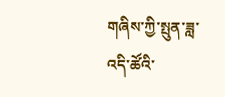གཞིས་ཀྱི་སྤུན་ཟླ་འདི་ཚོའི་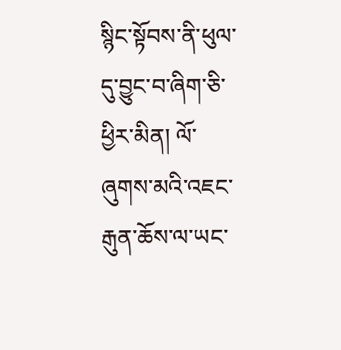སྙིང་སྟོབས་ནི་ཕུལ་དུ་བྱུང་བ་ཞིག་ཅི་ཕྱིར་མིན། ལོ་ཞུགས་མའི་འཇང་རྒུན་ཆོས་ལ་ཡང་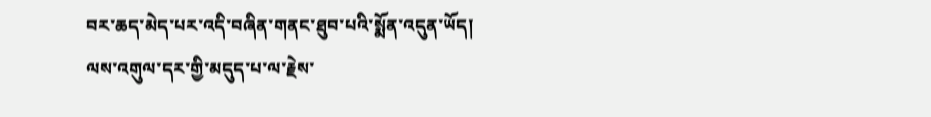བར་ཆད་མེད་པར་འདི་བཞིན་གནང་ཐུབ་པའི་སྨོན་འདུན་ཡོད།
ལས་འགུལ་དར་གྱི་མདུད་པ་ལ་རྗེས་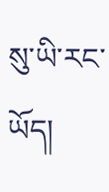སུ་ཡི་རང་ཡོད།